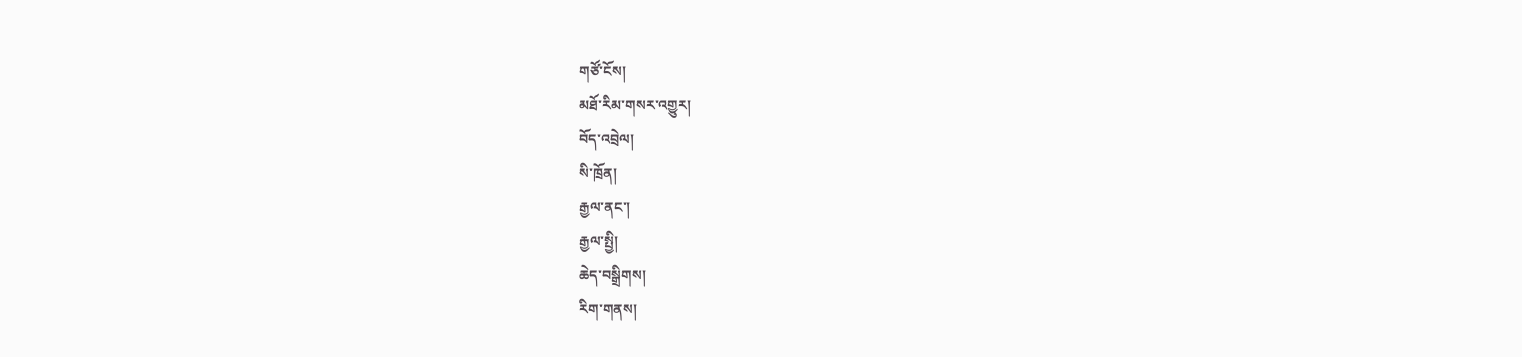གཙོ་ངོས།
མཐོ་རིམ་གསར་འགྱུར།
བོད་འབྲེལ།
སི་ཁྲོན།
རྒྱལ་ནང་།
རྒྱལ་སྤྱི།
ཆེད་བསྒྲིགས།
རིག་གནས།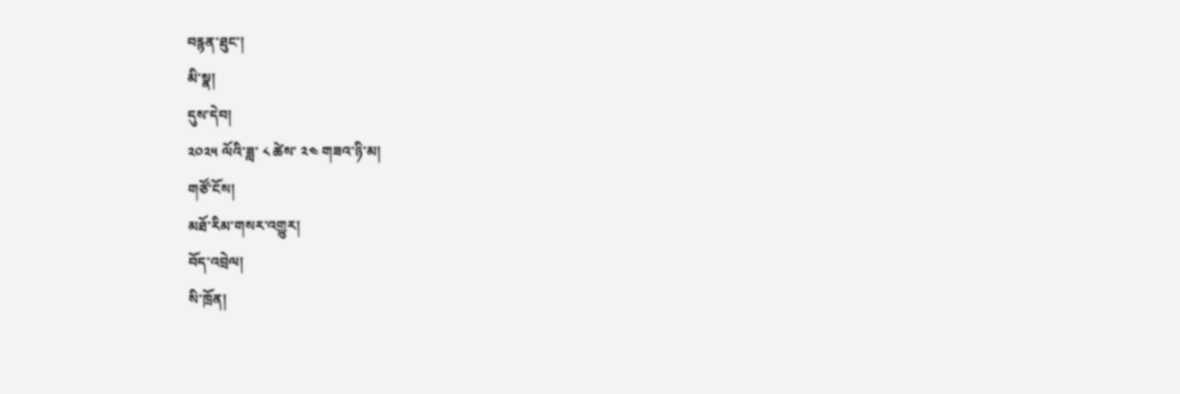བརྙན་ཐུང་།
མི་སྣ།
དུས་དེབ།
༢༠༢༥ ལོའི་ཟླ་ ༨ ཚེས་ ༢༤ གཟའ་ཉི་མ།
གཙོ་ངོས།
མཐོ་རིམ་གསར་འགྱུར།
བོད་འབྲེལ།
སི་ཁྲོན།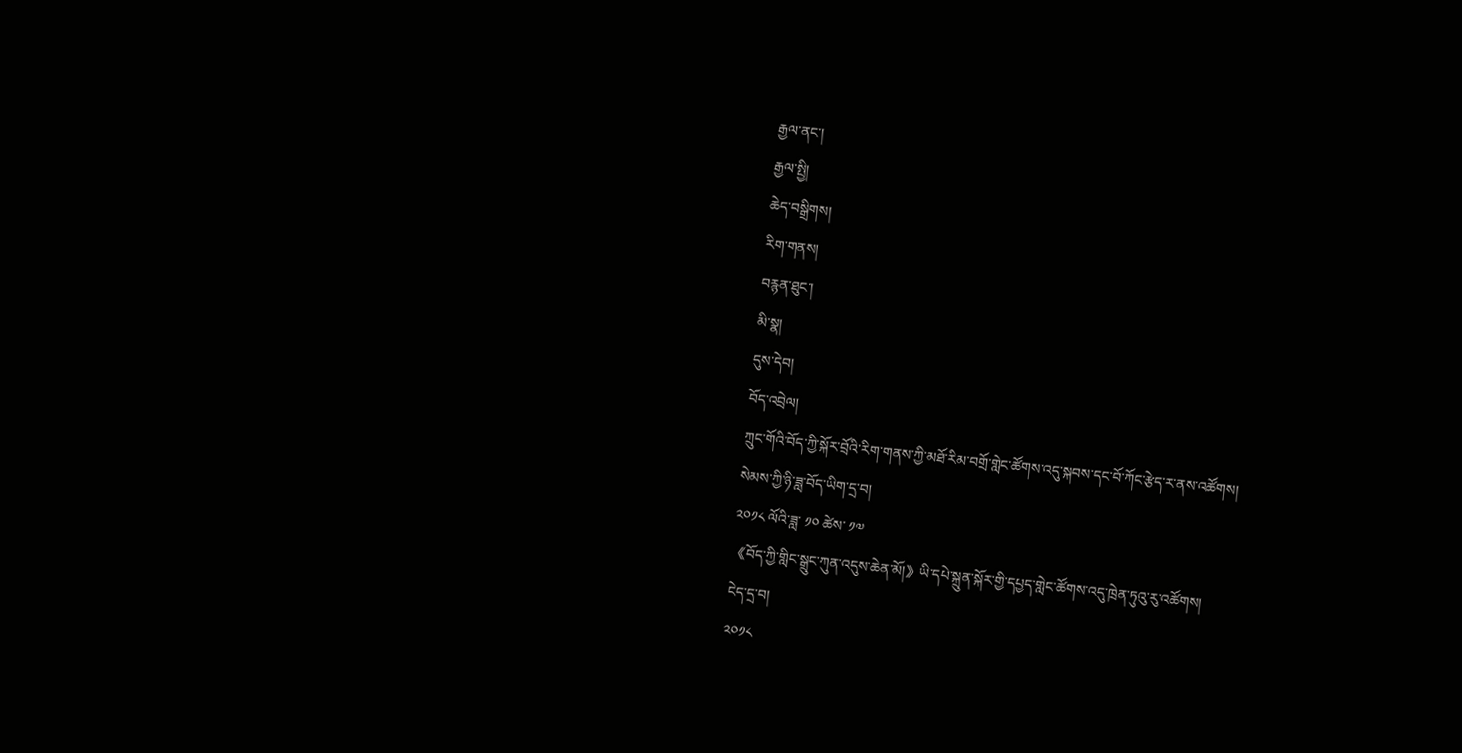རྒྱལ་ནང་།
རྒྱལ་སྤྱི།
ཆེད་བསྒྲིགས།
རིག་གནས།
བརྙན་ཐུང་།
མི་སྣ།
དུས་དེབ།
བོད་འབྲེལ།
ཀྲུང་གོའི་བོད་ཀྱི་སྐོར་བྲོའི་རིག་གནས་ཀྱི་མཐོ་རིམ་བགྲོ་གླེང་ཚོགས་འདུ་སྐབས་དང་བོ་ཀོང་རྩེད་ར་ནས་འཚོགས།
སེམས་ཀྱི་ཉི་ཟླ་བོད་ཡིག་དྲ་བ།
༢༠༡༨ ལོའི་ཟླ་ ༡༠ ཚེས་ ༡༧
《བོད་ཀྱི་གླིང་སྒྲུང་ཀུན་འདུས་ཆེན་མོ།》ཡི་དཔེ་སྐྲུན་སྐོར་གྱི་དཔྱད་གླེང་ཚོགས་འདུ་ཁྲེན་ཏུའུ་རུ་འཚོགས།
ངེད་དྲ་བ།
༢༠༡༨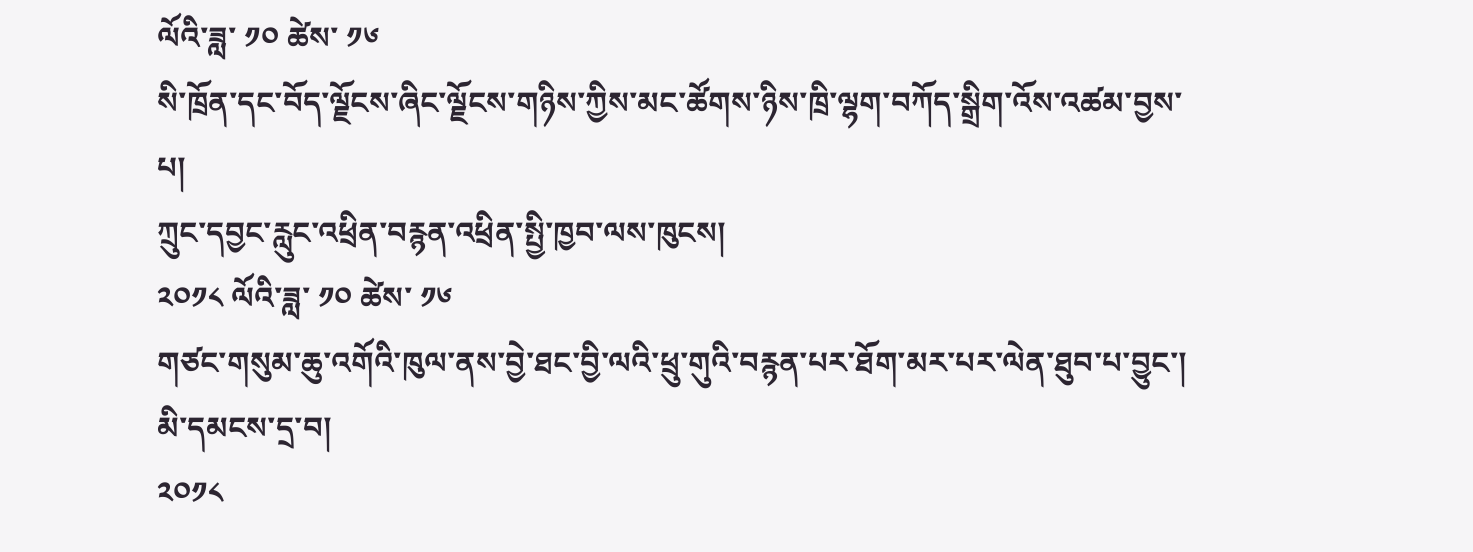ལོའི་ཟླ་ ༡༠ ཚེས་ ༡༦
སི་ཁྲོན་དང་བོད་ལྗོངས་ཞིང་ལྗོངས་གཉིས་ཀྱིས་མང་ཚོགས་ཉིས་ཁྲི་ལྷག་བཀོད་སྒྲིག་འོས་འཚམ་བྱས་པ།
ཀྲུང་དབྱང་རླུང་འཕྲིན་བརྙན་འཕྲིན་སྤྱི་ཁྱབ་ལས་ཁུངས།
༢༠༡༨ ལོའི་ཟླ་ ༡༠ ཚེས་ ༡༦
གཙང་གསུམ་ཆུ་འགོའི་ཁུལ་ནས་བྱེ་ཐང་བྱི་ལའི་ཕྲུ་གུའི་བརྙན་པར་ཐོག་མར་པར་ལེན་ཐུབ་པ་བྱུང་།
མི་དམངས་དྲ་བ།
༢༠༡༨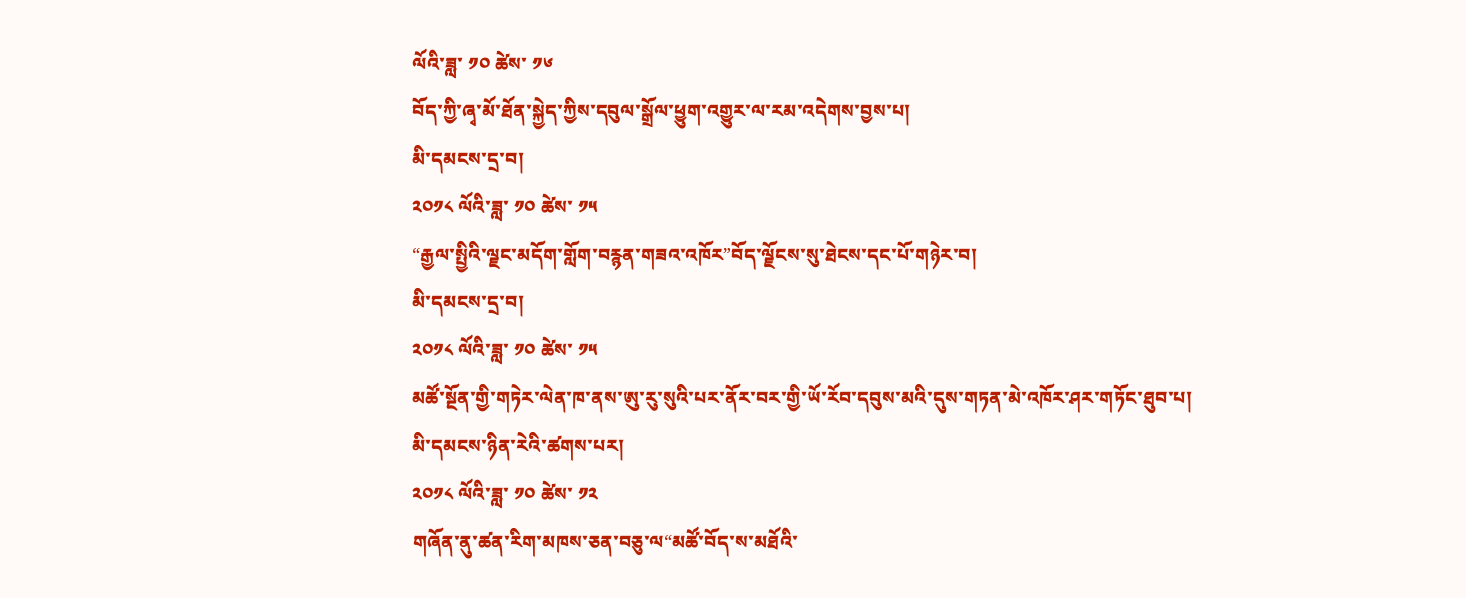ལོའི་ཟླ་ ༡༠ ཚེས་ ༡༦
བོད་ཀྱི་ཞྭ་མོ་ཐོན་སྐྱེད་ཀྱིས་དབུལ་སྒྲོལ་ཕྱུག་འགྱུར་ལ་རམ་འདེགས་བྱས་པ།
མི་དམངས་དྲ་བ།
༢༠༡༨ ལོའི་ཟླ་ ༡༠ ཚེས་ ༡༥
“རྒྱལ་སྤྱིའི་ལྗང་མདོག་གློག་བརྙན་གཟའ་འཁོར”བོད་ལྗོངས་སུ་ཐེངས་དང་པོ་གཉེར་བ།
མི་དམངས་དྲ་བ།
༢༠༡༨ ལོའི་ཟླ་ ༡༠ ཚེས་ ༡༥
མཚོ་སྔོན་གྱི་གཏེར་ལེན་ཁ་ནས་ཨུ་རུ་སུའི་པར་ནོར་བར་གྱི་ཡོ་རོབ་དབུས་མའི་དུས་གཏན་མེ་འཁོར་ཤར་གཏོང་ཐུབ་པ།
མི་དམངས་ཉིན་རེའི་ཚགས་པར།
༢༠༡༨ ལོའི་ཟླ་ ༡༠ ཚེས་ ༡༢
གཞོན་ནུ་ཚན་རིག་མཁས་ཅན་བཅུ་ལ“མཚོ་བོད་ས་མཐོའི་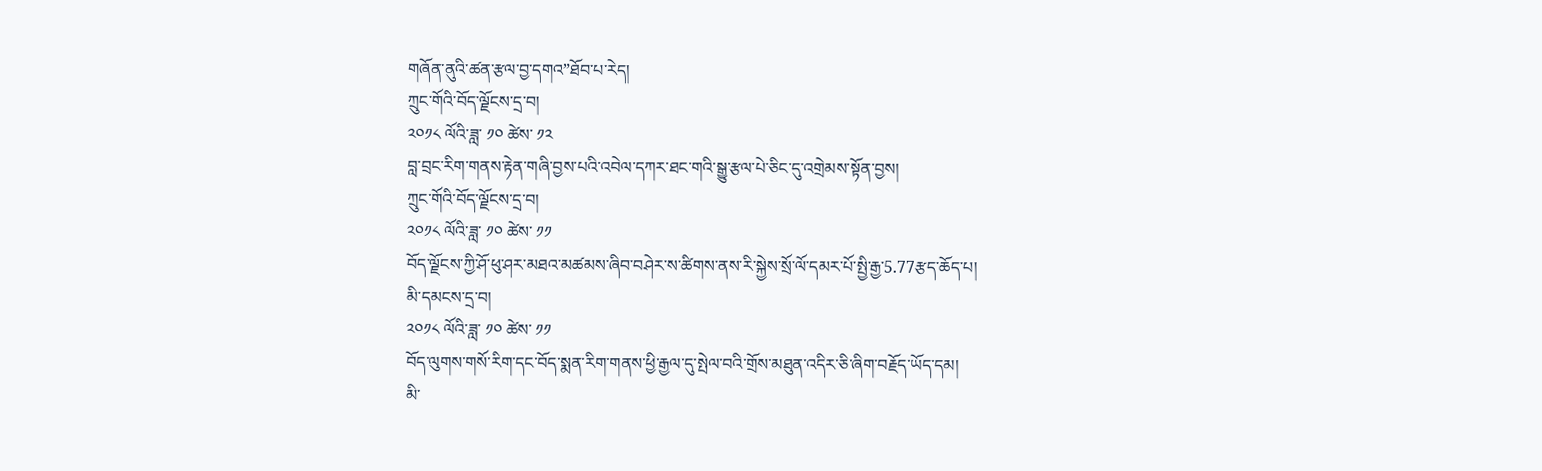གཞོན་ནུའི་ཚན་རྩལ་བྱ་དགའ”ཐོབ་པ་རེད།
ཀྲུང་གོའི་བོད་ལྗོངས་དྲ་བ།
༢༠༡༨ ལོའི་ཟླ་ ༡༠ ཚེས་ ༡༢
བླ་བྲང་རིག་གནས་རྟེན་གཞི་བྱས་པའི་འབེལ་དཀར་ཐང་གའི་སྒྱུ་རྩལ་པེ་ཅིང་དུ་འགྲེམས་སྟོན་བྱས།
ཀྲུང་གོའི་བོད་ལྗོངས་དྲ་བ།
༢༠༡༨ ལོའི་ཟླ་ ༡༠ ཚེས་ ༡༡
བོད་ལྗོངས་ཀྱི་ཤོ་ཕུ་ཤར་མཐའ་མཚམས་ཞིབ་བཤེར་ས་ཚིགས་ནས་རི་སྐྱེས་སྲོ་ལོ་དམར་པོ་སྤྱི་རྒྱ་5.77རྩད་ཆོད་པ།
མི་དམངས་དྲ་བ།
༢༠༡༨ ལོའི་ཟླ་ ༡༠ ཚེས་ ༡༡
བོད་ལུགས་གསོ་རིག་དང་བོད་སྨན་རིག་གནས་ཕྱི་རྒྱལ་དུ་སྤེལ་བའི་གྲོས་མཐུན་འདིར་ཅི་ཞིག་བརྗོད་ཡོད་དམ།
མི་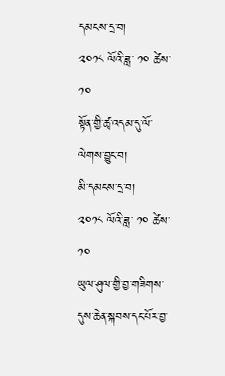དམངས་དྲ་བ།
༢༠༡༨ ལོའི་ཟླ་ ༡༠ ཚེས་ ༡༠
སྟོན་གྱི་ཚྭ་འདམ་དུ་ལོ་ལེགས་བྱུང་བ།
མི་དམངས་དྲ་བ།
༢༠༡༨ ལོའི་ཟླ་ ༡༠ ཚེས་ ༡༠
ཡུལ་ཤུལ་གྱི་བྱ་གཟིགས་དུས་ཆེན་སྐབས་དང་པོར་བྱ་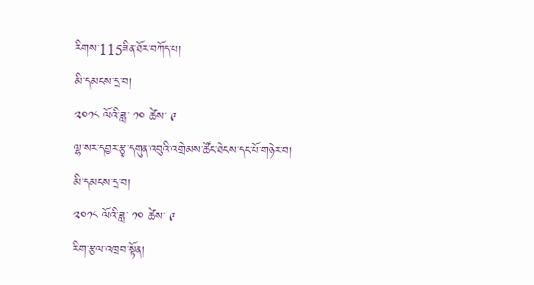རིགས་115ཟིན་ཐོར་བཀོད་པ།
མི་དམངས་དྲ་བ།
༢༠༡༨ ལོའི་ཟླ་ ༡༠ ཚེས་ ༩
ལྷ་སར་དབྱར་རྩྭ་དགུན་འབུའི་འགྲེམས་ཚོང་ཐེངས་དང་པོ་གཉེར་བ།
མི་དམངས་དྲ་བ།
༢༠༡༨ ལོའི་ཟླ་ ༡༠ ཚེས་ ༩
རིག་རྩལ་འཁྲབ་སྟོན།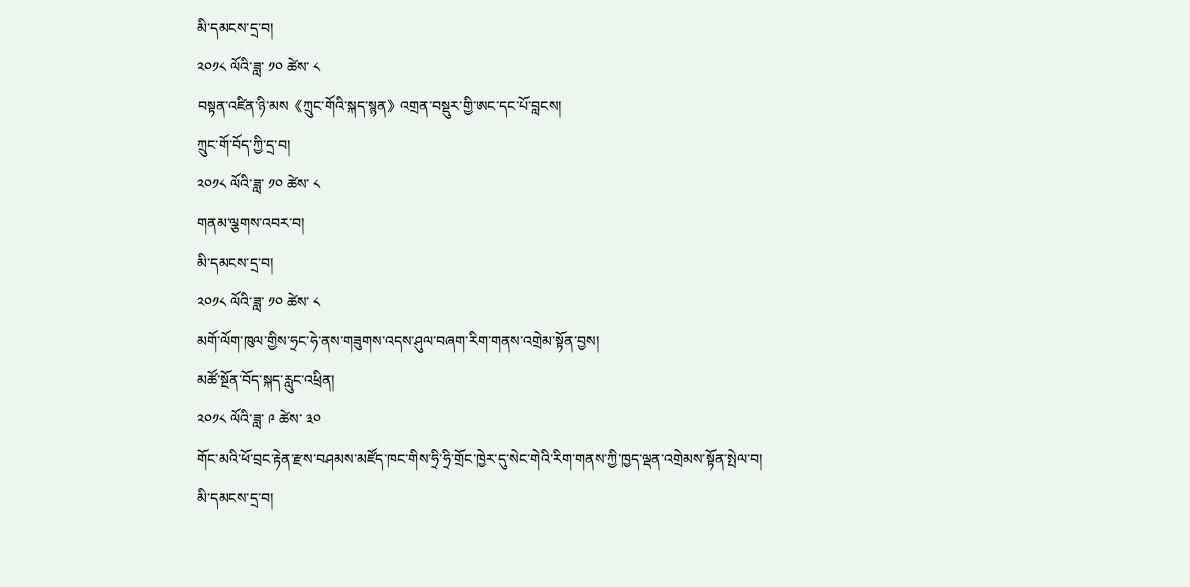མི་དམངས་དྲ་བ།
༢༠༡༨ ལོའི་ཟླ་ ༡༠ ཚེས་ ༨
བསྟན་འཛིན་ཉི་མས《ཀྲུང་གོའི་སྐད་སྙན》འགྲན་བསྡུར་གྱི་ཨང་དང་པོ་བླངས།
ཀྲུང་གོ་བོད་ཀྱི་དྲ་བ།
༢༠༡༨ ལོའི་ཟླ་ ༡༠ ཚེས་ ༨
གནམ་ལྕགས་འབར་བ།
མི་དམངས་དྲ་བ།
༢༠༡༨ ལོའི་ཟླ་ ༡༠ ཚེས་ ༨
མགོ་ལོག་ཁུལ་གྱིས་ཧྲང་ཧེ་ནས་གཟུགས་འདས་ཤུལ་བཞག་རིག་གནས་འགྲེམ་སྟོན་བྱས།
མཚོ་སྔོན་བོད་སྐད་རླུང་འཕྲིན།
༢༠༡༨ ལོའི་ཟླ་ ༩ ཚེས་ ༣༠
གོང་མའི་ཕོ་བྲང་རྟེན་རྫས་བཤམས་མཛོད་ཁང་གིས་ཧྲི་ཧྲི་གྲོང་ཁྱེར་དུ་སེང་གེའི་རིག་གནས་ཀྱི་ཁྱད་ལྡན་འགྲེམས་སྟོན་སྤེལ་བ།
མི་དམངས་དྲ་བ།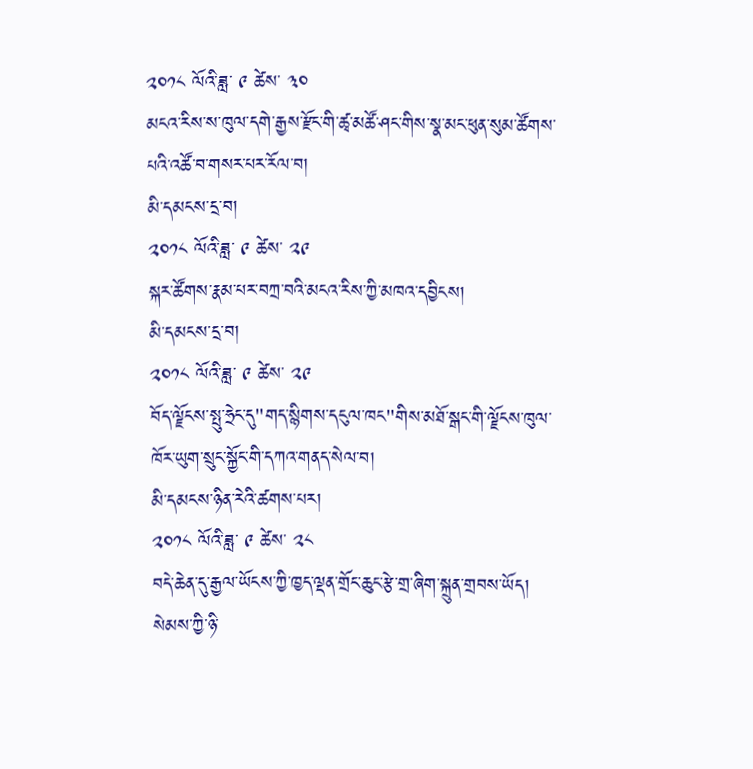༢༠༡༨ ལོའི་ཟླ་ ༩ ཚེས་ ༣༠
མངའ་རིས་ས་ཁུལ་དགེ་རྒྱས་རྫོང་གི་ཚྭ་མཚོ་ཤང་གིས་སྣ་མང་ཕུན་སུམ་ཚོགས་པའི་འཚོ་བ་གསར་པར་རོལ་བ།
མི་དམངས་དྲ་བ།
༢༠༡༨ ལོའི་ཟླ་ ༩ ཚེས་ ༢༩
སྐར་ཚོགས་རྣམ་པར་བཀྲ་བའི་མངའ་རིས་ཀྱི་མཁའ་དབྱིངས།
མི་དམངས་དྲ་བ།
༢༠༡༨ ལོའི་ཟླ་ ༩ ཚེས་ ༢༩
བོད་ལྗོངས་སྤུ་ཧྲེང་དུ"གད་སྙིགས་དངུལ་ཁང"གིས་མཐོ་སྒང་གི་ལྗོངས་ཁུལ་ཁོར་ཡུག་སྲུང་སྐྱོང་གི་དཀའ་གནད་སེལ་བ།
མི་དམངས་ཉིན་རེའི་ཚགས་པར།
༢༠༡༨ ལོའི་ཟླ་ ༩ ཚེས་ ༢༨
བདེ་ཆེན་དུ་རྒྱལ་ཡོངས་ཀྱི་ཁྱད་ལྡན་གྲོང་ཆུང་རྩེ་གྲ་ཞིག་སྐྲུན་གྲབས་ཡོད།
སེམས་ཀྱི་ཉི་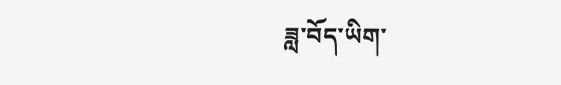ཟླ་བོད་ཡིག་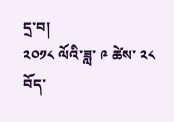དྲ་བ།
༢༠༡༨ ལོའི་ཟླ་ ༩ ཚེས་ ༢༨
བོད་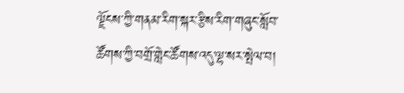ལྗོངས་ཀྱི་གནམ་རིག་སྐར་རྩིས་རིག་གཞུང་སློབ་ཚོགས་ཀྱི་བགྲོ་གླེང་ཚོགས་འདུ་ལྷ་སར་སྤེལ་བ།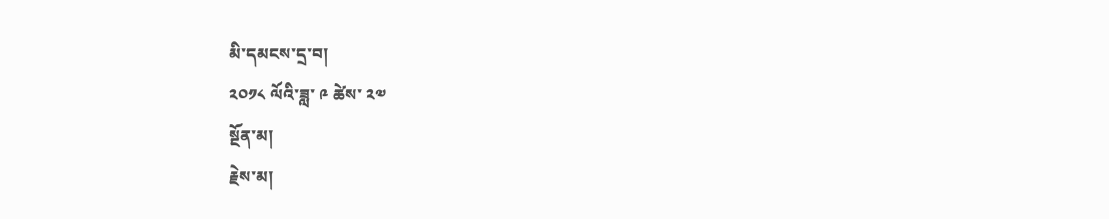མི་དམངས་དྲ་བ།
༢༠༡༨ ལོའི་ཟླ་ ༩ ཚེས་ ༢༧
སྔོན་མ།
རྗེས་མ།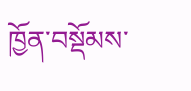ཁྱོན་བསྡོམས་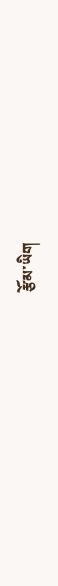རྩོམ་ཡིག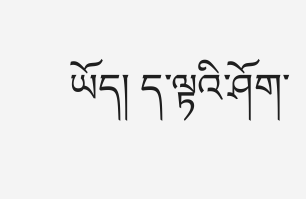ཡོད། ད་ལྟའི་ཤོག་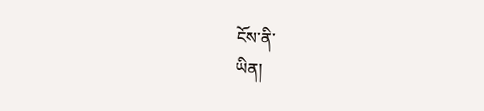ངོས་ནི་
ཡིན།